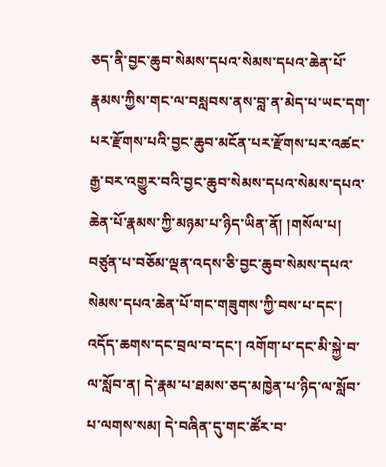ཅད་ནི་བྱང་ཆུབ་སེམས་དཔའ་སེམས་དཔའ་ཆེན་པོ་རྣམས་ཀྱིས་གང་ལ་བསླབས་ནས་བླ་ན་མེད་པ་ཡང་དག་པར་རྫོགས་པའི་བྱང་ཆུབ་མངོན་པར་རྫོགས་པར་འཚང་རྒྱ་བར་འགྱུར་བའི་བྱང་ཆུབ་སེམས་དཔའ་སེམས་དཔའ་ཆེན་པོ་རྣམས་ཀྱི་མཉམ་པ་ཉིད་ཡིན་ནོ། །གསོལ་པ། བཙུན་པ་བཅོམ་ལྡན་འདས་ཅི་བྱང་ཆུབ་སེམས་དཔའ་སེམས་དཔའ་ཆེན་པོ་གང་གཟུགས་ཀྱི་བས་པ་དང་། འདོད་ཆགས་དང་བྲལ་བ་དང་། འགོག་པ་དང་མི་སྐྱེ་བ་ལ་སློབ་ན། དེ་རྣམ་པ་ཐམས་ཅད་མཁྱེན་པ་ཉིད་ལ་སློབ་པ་ལགས་སམ། དེ་བཞིན་དུ་གང་ཚོར་བ་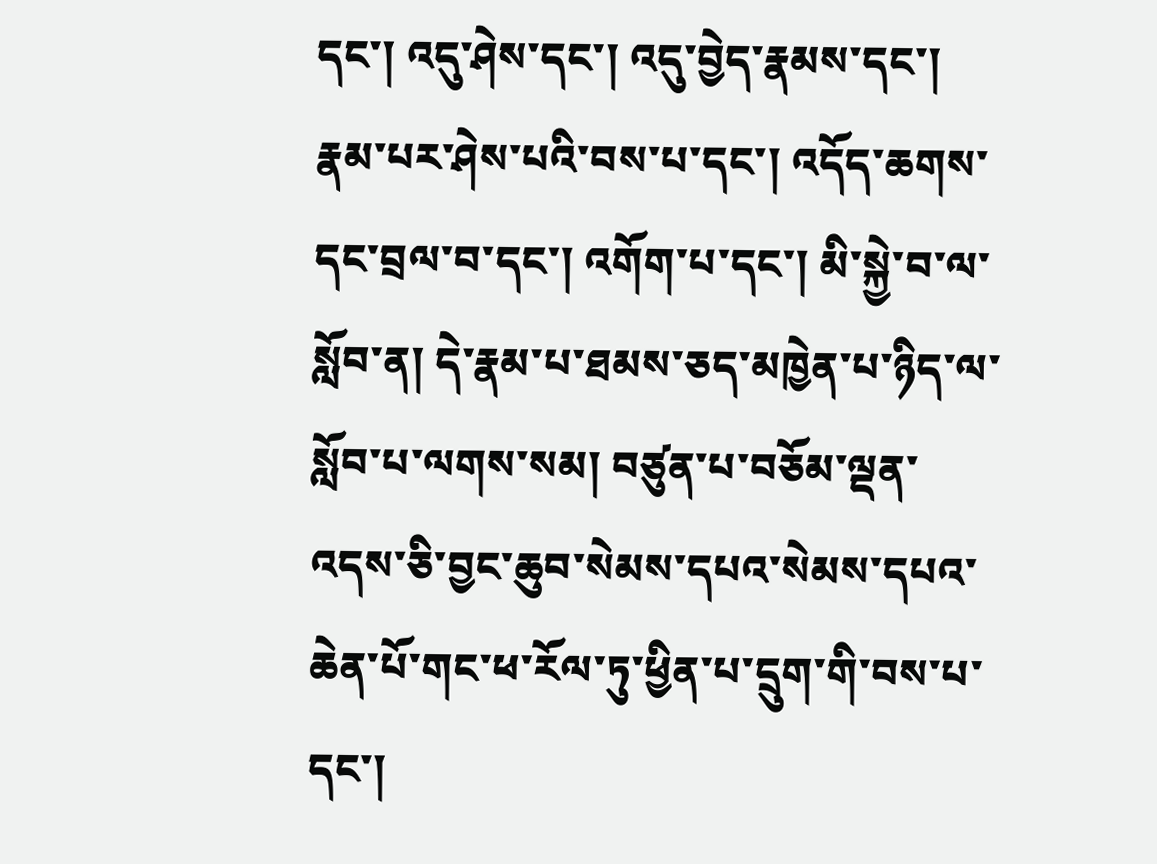དང་། འདུ་ཤེས་དང་། འདུ་བྱེད་རྣམས་དང་། རྣམ་པར་ཤེས་པའི་བས་པ་དང་། འདོད་ཆགས་དང་བྲལ་བ་དང་། འགོག་པ་དང་། མི་སྐྱེ་བ་ལ་སློབ་ན། དེ་རྣམ་པ་ཐམས་ཅད་མཁྱེན་པ་ཉིད་ལ་སློབ་པ་ལགས་སམ། བཙུན་པ་བཅོམ་ལྡན་འདས་ཅི་བྱང་ཆུབ་སེམས་དཔའ་སེམས་དཔའ་ཆེན་པོ་གང་ཕ་རོལ་ཏུ་ཕྱིན་པ་དྲུག་གི་བས་པ་དང་།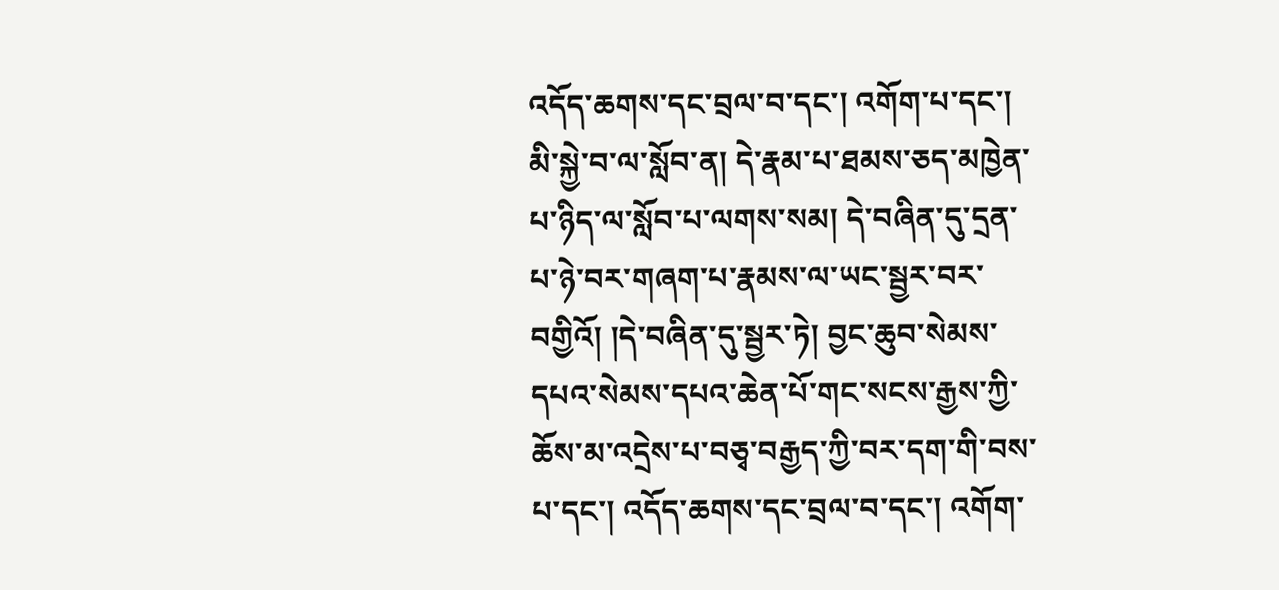འདོད་ཆགས་དང་བྲལ་བ་དང་། འགོག་པ་དང་། མི་སྐྱེ་བ་ལ་སློབ་ན། དེ་རྣམ་པ་ཐམས་ཅད་མཁྱེན་པ་ཉིད་ལ་སློབ་པ་ལགས་སམ། དེ་བཞིན་དུ་དྲན་པ་ཉེ་བར་གཞག་པ་རྣམས་ལ་ཡང་སྦྱར་བར་བགྱིའོ། །དེ་བཞིན་དུ་སྦྱར་ཏེ། བྱང་ཆུབ་སེམས་དཔའ་སེམས་དཔའ་ཆེན་པོ་གང་སངས་རྒྱས་ཀྱི་ཆོས་མ་འདྲེས་པ་བཅྭ་བརྒྱད་ཀྱི་བར་དག་གི་བས་པ་དང་། འདོད་ཆགས་དང་བྲལ་བ་དང་། འགོག་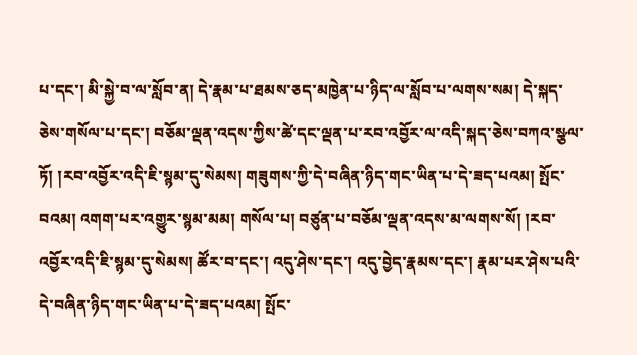པ་དང་། མི་སྐྱེ་བ་ལ་སློབ་ན། དེ་རྣམ་པ་ཐམས་ཅད་མཁྱེན་པ་ཉིད་ལ་སློབ་པ་ལགས་སམ། དེ་སྐད་ཅེས་གསོལ་པ་དང་། བཅོམ་ལྡན་འདས་ཀྱིས་ཚེ་དང་ལྡན་པ་རབ་འབྱོར་ལ་འདི་སྐད་ཅེས་བཀའ་སྩལ་ཏོ། །རབ་འབྱོར་འདི་ཇི་སྙམ་དུ་སེམས། གཟུགས་ཀྱི་དེ་བཞིན་ཉིད་གང་ཡིན་པ་དེ་ཟད་པའམ། སྤོང་བའམ། འགག་པར་འགྱུར་སྙམ་མམ། གསོལ་པ། བཙུན་པ་བཅོམ་ལྡན་འདས་མ་ལགས་སོ། །རབ་འབྱོར་འདི་ཇི་སྙམ་དུ་སེམས། ཚོར་བ་དང་། འདུ་ཤེས་དང་། འདུ་བྱེད་རྣམས་དང་། རྣམ་པར་ཤེས་པའི་དེ་བཞིན་ཉིད་གང་ཡིན་པ་དེ་ཟད་པའམ། སྤོང་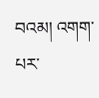བའམ། འགག་པར་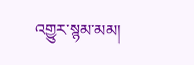འགྱུར་སྙམ་མམ།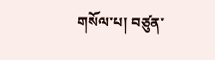གསོལ་པ། བཙུན་